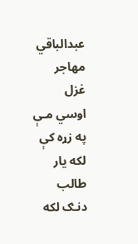عبدالباقي مهاجر
غزل
اوسي مـې په زړه کې لکه يار طالب
دنـګ لکه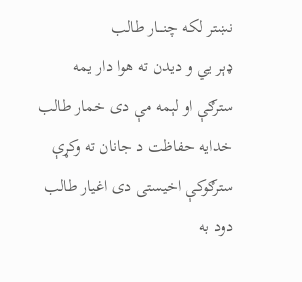نښتر لکه چنـــار طالب
ډېر يي و ديدن ته هوا دار يمه
سترګې او لېمه مې دی خمار طالب
خدايه حفاظت د جانان ته وکړې
سترګوکې اخيستی دی اغيار طالب
دود به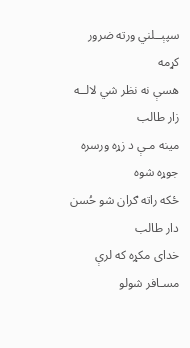سپېــلني ورته ضرور کړمه
هسې نه نظر شي لالــه زار طالب
مينه مـې د زړه ورسره جوړه شوه
ځکه راته ګران شو حُسن دار طالب
خدای مکړه که لرې مسـافر شولو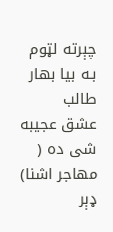چېرته لټوم بـه بيا بهار طالب
عشق عجيبه شی ده ( مهاجر اشنا)
ډېر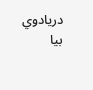دريادوي بيا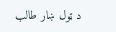د ټول ښار طالب